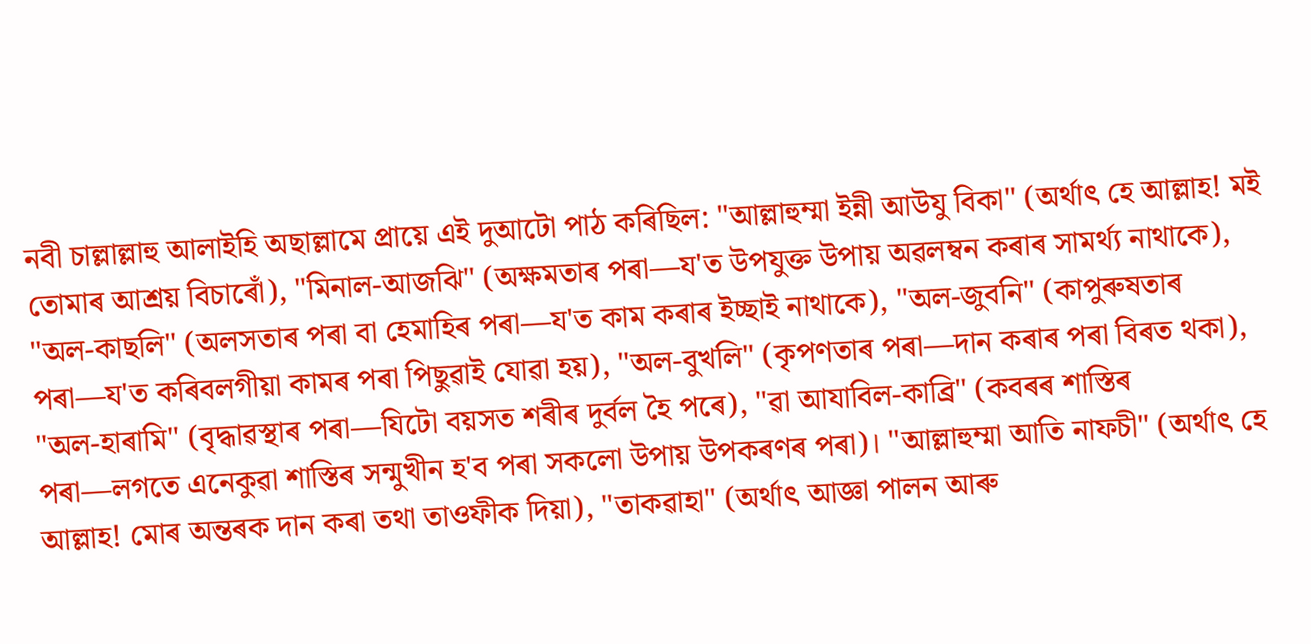নবী চাল্লাল্লাহু আলাইহি অছাল্লামে প্ৰায়ে এই দুআটো পাঠ কৰিছিল: "আল্লাহুম্মা ইন্নী আউযু বিকা" (অৰ্থাৎ হে আল্লাহ! মই তোমাৰ আশ্ৰয় বিচাৰোঁ), "মিনাল-আজঝি" (অক্ষমতাৰ পৰা—য'ত উপযুক্ত উপায় অৱলম্বন কৰাৰ সামৰ্থ্য নাথাকে), "অল-কাছলি" (অলসতাৰ পৰা বা হেমাহিৰ পৰা—য'ত কাম কৰাৰ ইচ্ছাই নাথাকে), "অল-জুবনি" (কাপুৰুষতাৰ পৰা—য'ত কৰিবলগীয়া কামৰ পৰা পিছুৱাই যোৱা হয়), "অল-বুখলি" (কৃপণতাৰ পৰা—দান কৰাৰ পৰা বিৰত থকা), "অল-হাৰামি" (বৃদ্ধাৱস্থাৰ পৰা—যিটো বয়সত শৰীৰ দুৰ্বল হৈ পৰে), "ৱা আযাবিল-কাব্ৰি" (কবৰৰ শাস্তিৰ পৰা—লগতে এনেকুৱা শাস্তিৰ সন্মুখীন হ'ব পৰা সকলো উপায় উপকৰণৰ পৰা)। "আল্লাহুম্মা আতি নাফচী" (অৰ্থাৎ হে আল্লাহ! মোৰ অন্তৰক দান কৰা তথা তাওফীক দিয়া), "তাকৱাহা" (অৰ্থাৎ আজ্ঞা পালন আৰু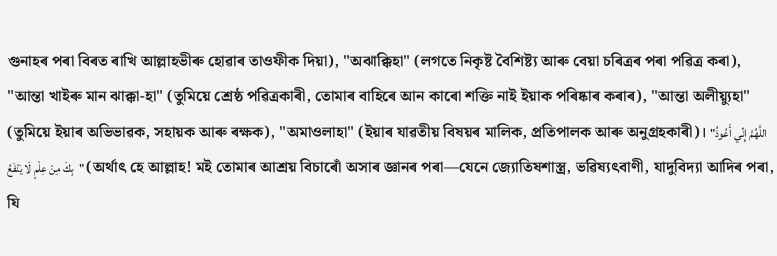গুনাহৰ পৰা বিৰত ৰাখি আল্লাহভীৰু হোৱাৰ তাওফীক দিয়া), "অঝাক্কিহা" (লগতে নিকৃষ্ট বৈশিষ্ট্য আৰু বেয়া চৰিত্ৰৰ পৰা পৱিত্ৰ কৰা), "আন্তা খাইৰু মান ঝাক্কা-হা" (তুমিয়ে শ্ৰেষ্ঠ পৱিত্ৰকাৰী, তোমাৰ বাহিৰে আন কাৰো শক্তি নাই ইয়াক পৰিষ্কাৰ কৰাৰ), "আন্তা অলীয়্যুহা" (তুমিয়ে ইয়াৰ অভিভাৱক, সহায়ক আৰু ৰক্ষক), "অমাওলাহা" (ইয়াৰ যাৱতীয় বিষয়ৰ মালিক, প্ৰতিপালক আৰু অনুগ্ৰহকাৰী)। "اللَّهُمَّ إِنِّي أَعُوذُ بِكَ مِنْ عِلْمٍ لَا يَنْفَعُ" (অৰ্থাৎ হে আল্লাহ! মই তোমাৰ আশ্ৰয় বিচাৰোঁ অসাৰ জ্ঞানৰ পৰা—যেনে জ্যোতিষশাস্ত্ৰ, ভৱিষ্যৎবাণী, যাদুবিদ্যা আদিৰ পৰা, যি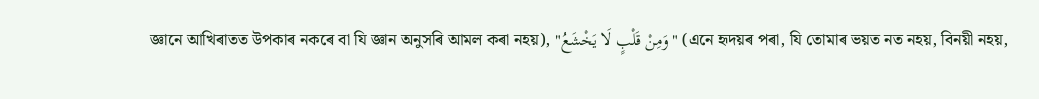জ্ঞানে আখিৰাতত উপকাৰ নকৰে বা যি জ্ঞান অনুসৰি আমল কৰা নহয়), "وَمِنْ قَلْبٍ لَا يَخْشَعُ" (এনে হৃদয়ৰ পৰা, যি তোমাৰ ভয়ত নত নহয়, বিনয়ী নহয়,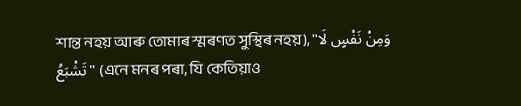শান্ত নহয় আৰু তোমাৰ স্মৰণত সুস্থিৰ নহয়), "وَمِنْ نَفْسٍ لَا تَشْبَعُ" (এনে মনৰ পৰা, যি কেতিয়াও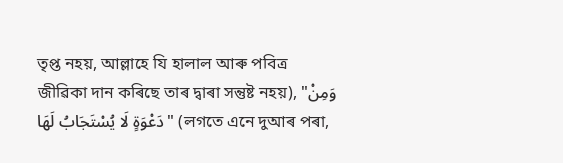তৃপ্ত নহয়, আল্লাহে যি হালাল আৰু পবিত্ৰ জীৱিকা দান কৰিছে তাৰ দ্বাৰা সন্তুষ্ট নহয়), "وَمِنْ دَعْوَةٍ لَا يُسْتَجَابُ لَهَا" (লগতে এনে দুআৰ পৰা,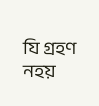যি গ্ৰহণ নহয়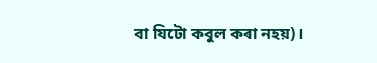বা যিটো কবুল কৰা নহয়)।